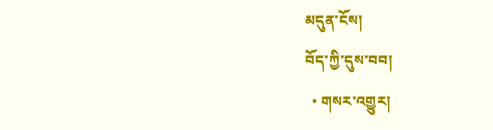མདུན་ངོས།
བོད་ཀྱི་དུས་བབ།
  • གསར་འགྱུར།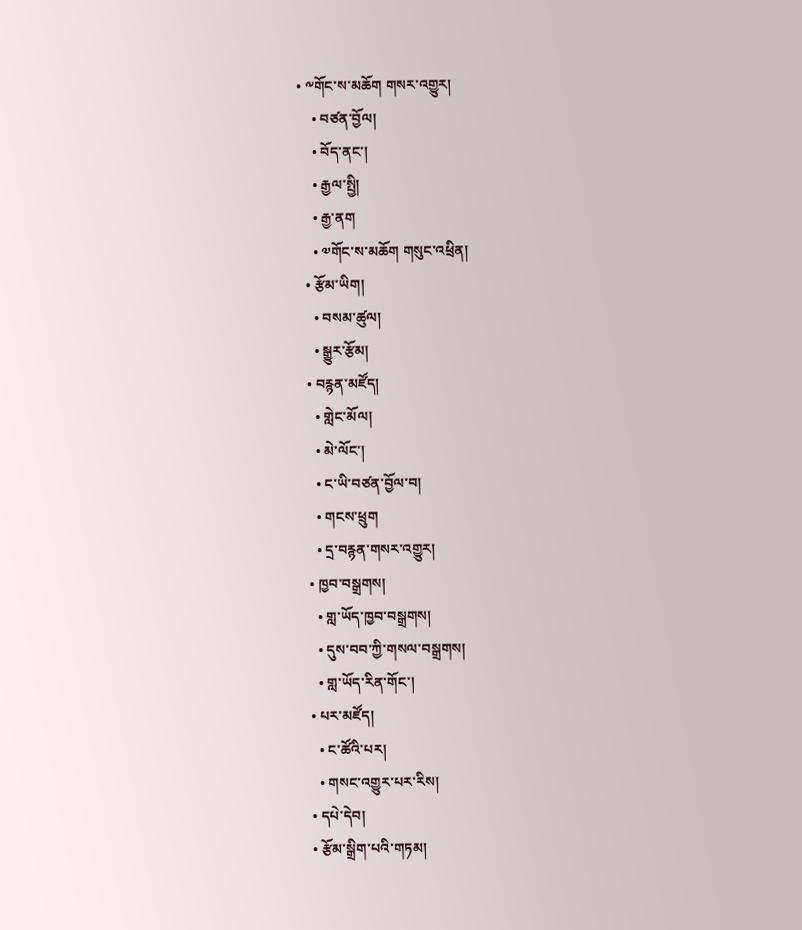• ༸གོང་ས་མཆོག གསར་འགྱུར།
    • བཙན་བྱོལ།
    • བོད་ནང་།
    • རྒྱལ་སྤྱི།
    • རྒྱ་ནག
    • ༧གོང་ས་མཆོག གསུང་འཕྲིན།
  • རྩོམ་ཡིག།
    • བསམ་ཚུལ།
    • སྒྱུར་རྩོམ།
  • བརྙན་མཛོད།
    • གླེང་མོལ།
    • མེ་ལོང་།
    • ང་ཡི་བཙན་བྱོལ་བ།
    • གངས་ཕྲུག
    • དྲ་བརྙན་གསར་འགྱུར།
  • ཁྱབ་བསྒྲགས།
    • གླ་ཡོད་ཁྱབ་བསྒྲགས།
    • དུས་བབ་ཀྱི་གསལ་བསྒྲགས།
    • གླ་ཡོད་རིན་གོང་།
  • པར་མཛོད།
    • ང་ཚོའི་པར།
    • གསང་འགྱུར་པར་རིས།
  • དཔེ་དེབ།
  • རྩོམ་སྒྲིག་པའི་གཏམ།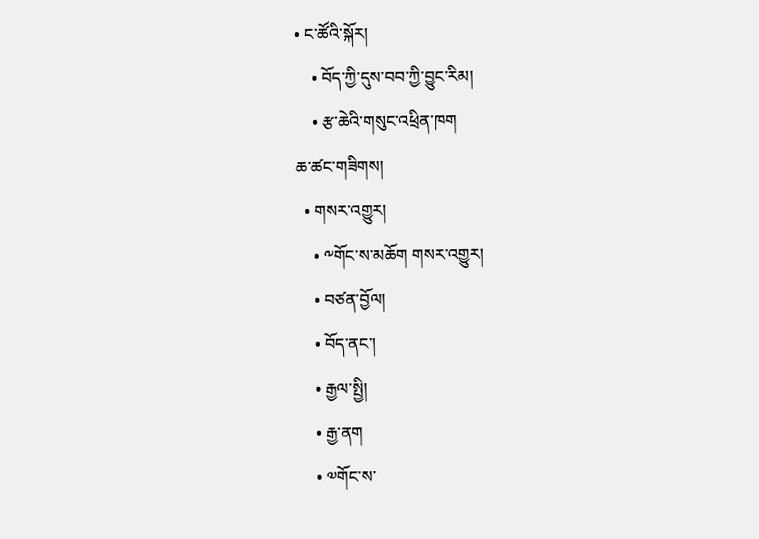• ང་ཚོའི་སྐོར།
    • བོད་ཀྱི་དུས་བབ་ཀྱི་བྱུང་རིམ།
    • རྩ་ཆེའི་གསུང་འཕྲིན་ཁག
ཆ་ཚང་གཟིགས།
  • གསར་འགྱུར།
    • ༸གོང་ས་མཆོག གསར་འགྱུར།
    • བཙན་བྱོལ།
    • བོད་ནང་།
    • རྒྱལ་སྤྱི།
    • རྒྱ་ནག
    • ༧གོང་ས་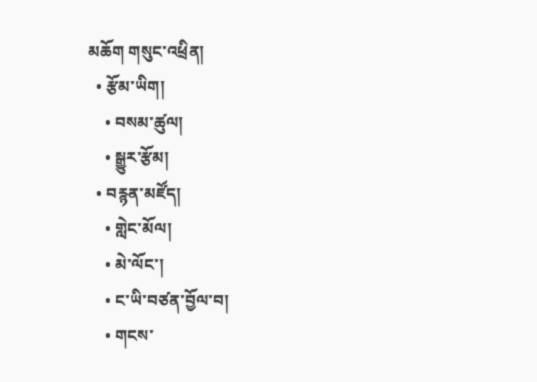མཆོག གསུང་འཕྲིན།
  • རྩོམ་ཡིག།
    • བསམ་ཚུལ།
    • སྒྱུར་རྩོམ།
  • བརྙན་མཛོད།
    • གླེང་མོལ།
    • མེ་ལོང་།
    • ང་ཡི་བཙན་བྱོལ་བ།
    • གངས་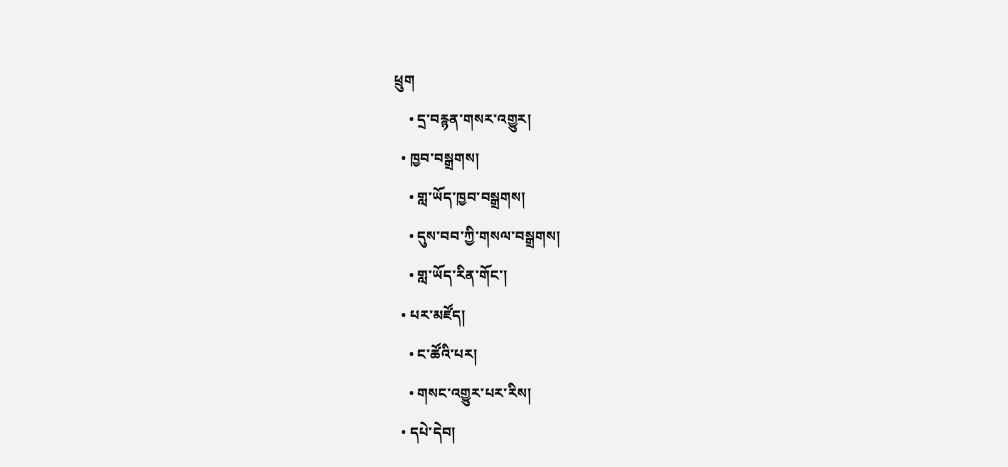ཕྲུག
    • དྲ་བརྙན་གསར་འགྱུར།
  • ཁྱབ་བསྒྲགས།
    • གླ་ཡོད་ཁྱབ་བསྒྲགས།
    • དུས་བབ་ཀྱི་གསལ་བསྒྲགས།
    • གླ་ཡོད་རིན་གོང་།
  • པར་མཛོད།
    • ང་ཚོའི་པར།
    • གསང་འགྱུར་པར་རིས།
  • དཔེ་དེབ།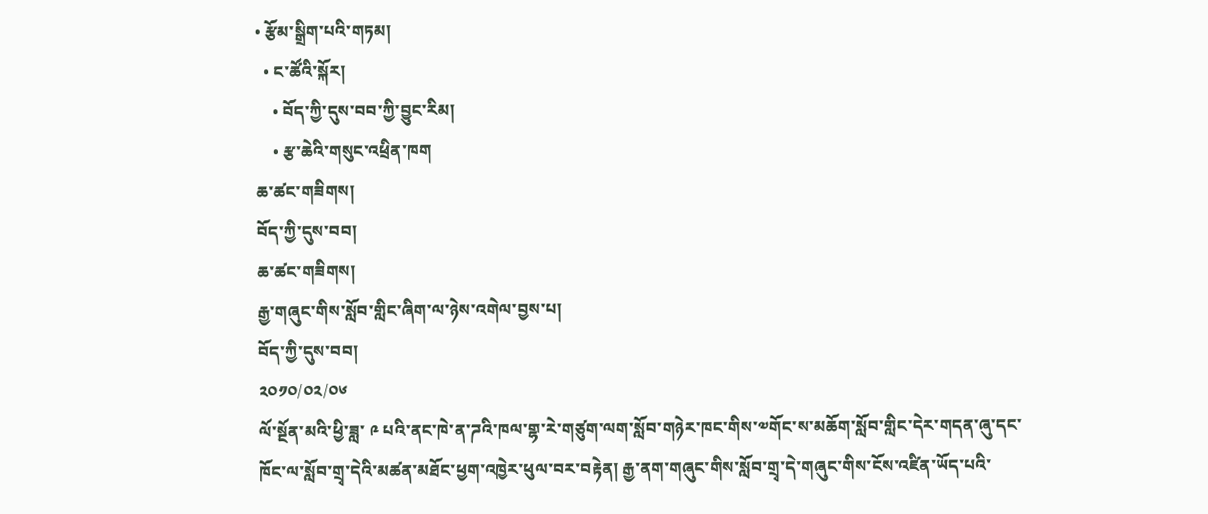• རྩོམ་སྒྲིག་པའི་གཏམ།
  • ང་ཚོའི་སྐོར།
    • བོད་ཀྱི་དུས་བབ་ཀྱི་བྱུང་རིམ།
    • རྩ་ཆེའི་གསུང་འཕྲིན་ཁག
ཆ་ཚང་གཟིགས།
བོད་ཀྱི་དུས་བབ།
ཆ་ཚང་གཟིགས།
རྒྱ་གཞུང་གིས་སློབ་གླིང་ཞིག་ལ་ཉེས་འགེལ་བྱས་པ།
བོད་ཀྱི་དུས་བབ།
༢༠༡༠/༠༢/༠༦
ལོ་སྔོན་མའི་ཕྱི་ཟླ་ ༩ པའི་ནང་ཁེ་ན་ཌའི་ཁལ་གྷ་རེ་གཙུག་ལག་སློབ་གཉེར་ཁང་གིས་༧གོང་ས་མཆོག་སློབ་གླིང་དེར་གདན་ཞུ་དང་ཁོང་ལ་སློབ་གྲྭ་དེའི་མཚན་མཐོང་ཕྱག་འཁྱེར་ཕུལ་བར་བརྟེན། རྒྱ་ནག་གཞུང་གིས་སློབ་གྲྭ་དེ་གཞུང་གིས་ངོས་འཛིན་ཡོད་པའི་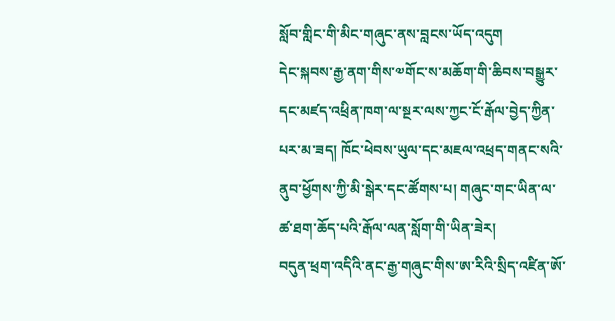སློབ་གླིང་གི་མིང་གཞུང་ནས་བླངས་ཡོད་འདུག
དེང་སྐབས་རྒྱ་ནག་གིས་༧གོང་ས་མཆོག་གི་ཆིབས་བསྒྱུར་དང་མཛད་འཕྲིན་ཁག་ལ་སྔར་ལས་ཀྱང་ངོ་རྒོལ་བྱེད་ཀྱིན་པར་མ་ཟད། ཁོང་ཕེབས་ཡུལ་དང་མཇལ་འཕྲད་གནང་སའི་ནུབ་ཕྱོགས་ཀྱི་མི་སྒེར་དང་ཚོགས་པ། གཞུང་གང་ཡིན་ལ་ཚ་ཐག་ཆོད་པའི་རྒོལ་ལན་སློག་གི་ཡིན་ཟེར།
བདུན་ཕྲག་འདིའི་ནང་རྒྱ་གཞུང་གིས་ཨ་རིའི་སྲིད་འཛིན་ཨོ་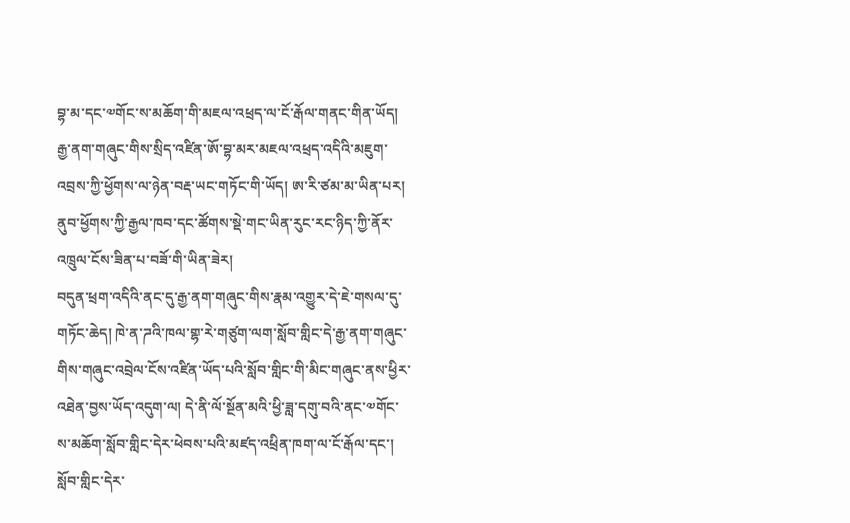བྷ་མ་དང་༧གོང་ས་མཆོག་གི་མཇལ་འཕྲད་ལ་ངོ་རྒོལ་གནང་གིན་ཡོད། རྒྱ་ནག་གཞུང་གིས་སྲིད་འཛིན་ཨོ་བྷ་མར་མཇལ་འཕྲད་འདིའི་མཇུག་འབྲས་ཀྱི་ཕྱོགས་ལ་ཉེན་བརྡ་ཡང་གཏོང་གི་ཡོད། ཨ་རི་ཙམ་མ་ཡིན་པར། ནུབ་ཕྱོགས་ཀྱི་རྒྱལ་ཁབ་དང་ཚོགས་སྡེ་གང་ཡིན་རུང་རང་ཉིད་ཀྱི་ནོར་འཁྲུལ་ངོས་ཟིན་པ་བཟོ་གི་ཡིན་ཟེར།
བདུན་ཕྲག་འདིའི་ནང་དུ་རྒྱ་ནག་གཞུང་གིས་རྣམ་འགྱུར་དེ་ཇེ་གསལ་དུ་གཏོང་ཆེད། ཁེ་ན་ཌའི་ཁལ་གྷ་རེ་གཙུག་ལག་སློབ་གླིང་དེ་རྒྱ་ནག་གཞུང་གིས་གཞུང་འབྲེལ་ངོས་འཛིན་ཡོད་པའི་སློབ་གླིང་གི་མིང་གཞུང་ནས་ཕྱིར་འཐེན་བྱས་ཡོད་འདུག་ལ། དེ་ནི་ལོ་སྔོན་མའི་ཕྱི་ཟླ་དགུ་བའི་ནང་༧གོང་ས་མཆོག་སློབ་གླིང་དེར་ཕེབས་པའི་མཛད་འཕྲིན་ཁག་ལ་ངོ་རྒོལ་དང་། སློབ་གླིང་དེར་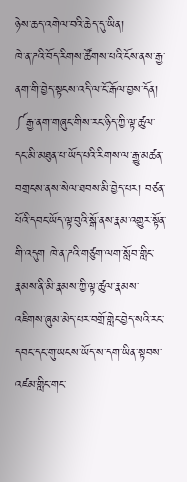ཉེས་ཆད་འགེལ་བའི་ཆེད་དུ་ཡིན།
ཁེ་ན་ཌའི་བོད་རིགས་ཚོགས་པའི་ངོས་ནས་རྒྱ་ནག་གི་བྱེད་སྟངས་འདི་ལ་ངོ་རྒོལ་བྱས་དོན། ༼རྒྱ་ནག་གཞུང་གིས་རང་ཉིད་ཀྱི་ལྟ་ཚུལ་དང་མི་མཐུན་པ་ཡོད་པའི་རིགས་ལ་རྒྱུ་མཚན་བགྲངས་ནས་སེལ་ཐབས་མི་བྱེད་པར། བཙན་པོའི་དབང་ཡོད་ལྟ་བུའི་སྒོ་ནས་རྣམ་འགྱུར་སྟོན་གི་འདུག ཁེ་ན་ཌའི་གཙུག་ལག་སློབ་གླིང་རྣམས་ནི་མི་རྣམས་ཀྱི་ལྟ་ཚུལ་རྣམས་འཇིགས་ཞུམ་མེད་པར་བགྲོ་གླེང་བྱེད་སའི་རང་དབང་དང་གུ་ཡངས་ཡོད་ས་དག་ཡིན་སྟབས་འཛམ་གླིང་གང་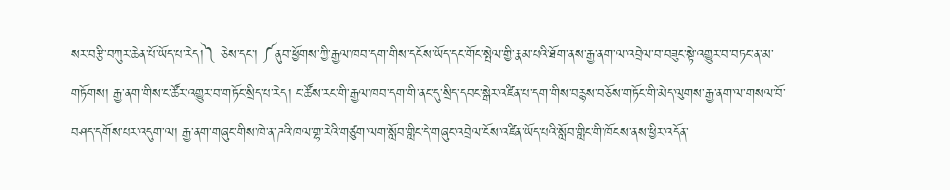སར་བརྩི་བཀུར་ཆེན་པོ་ཡོད་པ་རེད།༽ ཅེས་དང་། ༼ནུབ་ཕྱོགས་ཀྱི་རྒྱལ་ཁབ་དག་གིས་དངོས་ཡོད་དང་གོང་སྤེལ་གྱི་རྣམ་པའི་ཐོག་ནས་རྒྱ་ནག་ལ་འབྲེལ་བ་བཟུང་སྟེ་འགྱུར་བ་བཏང་ན་མ་གཏོགས། རྒྱ་ནག་གིས་ང་ཚོར་འགྱུར་བ་གཏོང་སྲིད་པ་རེད། ང་ཚོས་རང་གི་རྒྱལ་ཁབ་དག་གི་ནང་དུ་སྲིད་དབང་སྒེར་འཛིན་པ་དག་གིས་བརྙས་བཅོས་གཏོང་གི་མེད་ལུགས་རྒྱ་ནག་ལ་གསལ་བོ་བཤད་དགོས་པར་འདུག་ལ། རྒྱ་ནག་གཞུང་གིས་ཁེ་ན་ཌའི་ཁལ་གྷ་རེའི་གཙུག་ལག་སློབ་གླིང་དེ་གཞུང་འབྲེལ་ངོས་འཛིན་ཡོད་པའི་སློབ་གླིང་གི་ཁོངས་ནས་ཕྱིར་འདོན་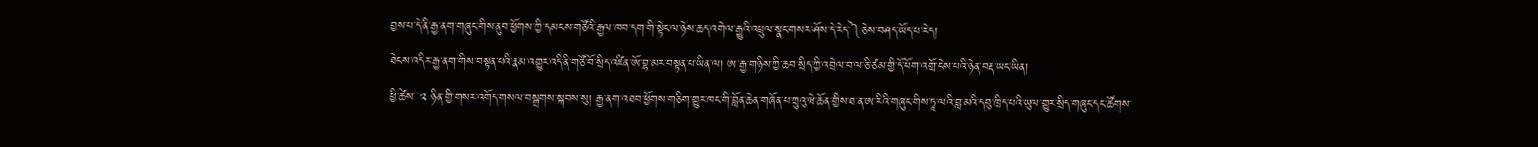བྱས་པ་དེ་ནི་རྒྱ་ནག་གཞུང་གིས་ནུབ་ཕྱོགས་ཀྱི་དམངས་གཙོའི་རྒྱལ་ཁབ་དག་གི་སྟེང་ལ་ཉེས་ཆད་འགེལ་རྒྱུའི་འཕྲུལ་སྣང་གསར་ཤོས་དེ་རེད་༽ཅེས་བཤད་ཡོད་པ་རེད།
ཐེངས་འདིར་རྒྱ་ནག་གིས་བསྟན་པའི་རྣམ་འགྱུར་འདི་ནི་གཙོ་བོ་སྲིད་འཛིན་ཨོ་བྷ་མར་བསྟན་པ་ཡིན་ལ། ཨ་རྒྱ་གཉིས་ཀྱི་ཆབ་སྲིད་ཀྱི་འབྲེལ་བ་ལ་ཅི་ཙམ་གྱི་དོ་ཕོག་འགྲོ་ངེས་པའི་ཉེན་བརྡ་ཡང་ཡིན།
ཕྱི་ཚེས་ ༢ ཉིན་གྱི་གསར་འགོད་གསལ་བསྒྲགས་སྐབས་སུ། རྒྱ་ནག་འཐབ་ཕྱོགས་གཅིག་གྱུར་ཁང་གི་བློན་ཆེན་གཞོན་པ་ཀྲུའུ་ཝེ་ཆོན་གྱིས་ཐ་ན་ཨ་རིའི་གཞུང་གིས་ཏཱ་ལའི་བླ་མའི་དབུ་ཁྲིད་པའི་ཡུལ་གྱུར་སྲིད་གཞུང་དང་ཚོགས་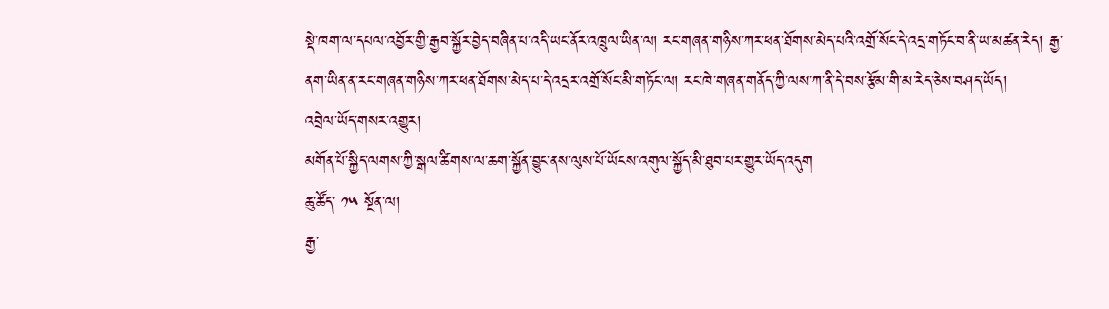སྡེ་ཁག་ལ་དཔལ་འབྱོར་གྱི་རྒྱབ་སྐྱོར་བྱེད་བཞིན་པ་འདི་ཡང་ནོར་འཁྲུལ་ཡིན་ལ། རང་གཞན་གཉིས་ཀར་ཕན་ཐོགས་མེད་པའི་འགྲོ་སོང་དེ་འདྲ་གཏོང་བ་ནི་ཡ་མཚན་རེད། རྒྱ་ནག་ཡིན་ན་རང་གཞན་གཉིས་ཀར་ཕན་ཐོགས་མེད་པ་དེ་འདྲར་འགྲོ་སོང་མི་གཏོང་ལ། རང་ཁེ་གཞན་གནོད་ཀྱི་ལས་ཀ་ནི་དེ་བས་རྩོམ་གི་མ་རེད་ཅེས་བཤད་ཡོད།
འབྲེལ་ཡོད་གསར་འགྱུར།
མགོན་པོ་སྐྱིད་ལགས་ཀྱི་སྒལ་ཚིགས་ལ་ཆག་སྐྱོན་བྱུང་ནས་ལུས་པོ་ཡོངས་འགུལ་སྐྱོད་མི་ཐུབ་པར་གྱུར་ཡོད་འདུག
ཆུ་ཚོད་ ༡༥ སྔོན་ལ།
རྒྱ་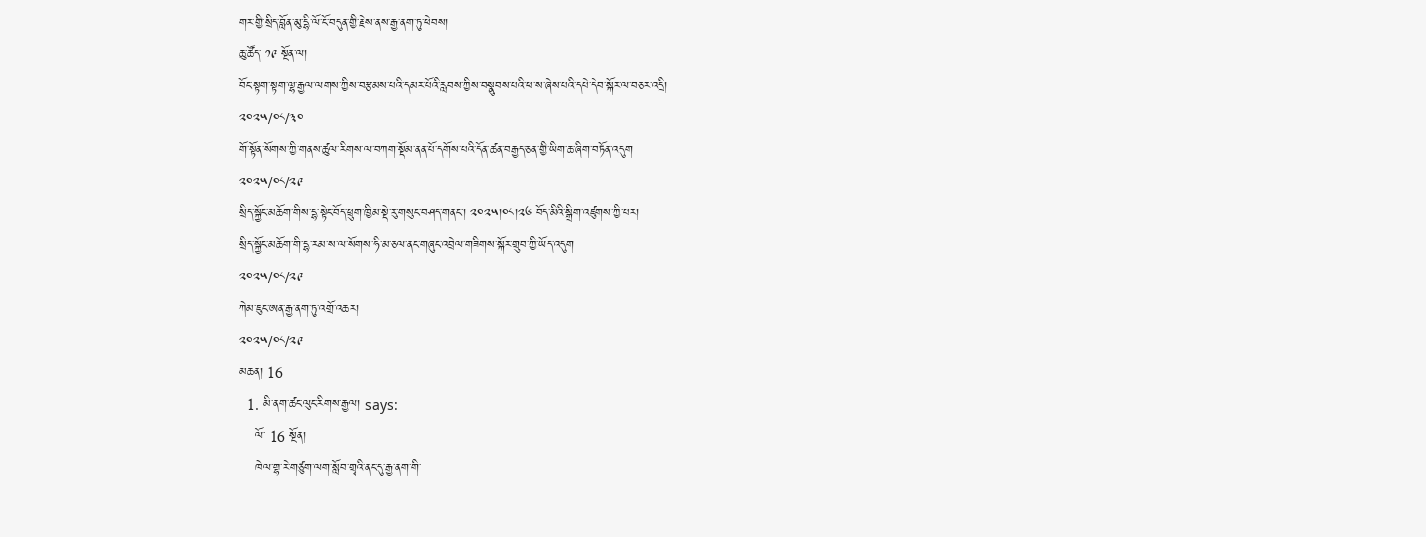གར་གྱི་སྲིད་བློན་མུ་དྷི་ལོ་ངོ་བདུན་གྱི་རྗེས་ནས་རྒྱ་ནག་ཏུ་ཕེབས།
ཆུ་ཚོད་ ༡༩ སྔོན་ལ།
བོང་སྟག་སྟག་ལྷ་རྒྱལ་ལགས་ཀྱིས་བརྩམས་པའི་དམར་པོའི་རླབས་ཀྱིས་བསྣུབས་པའི་ཕ་ས་ཞེས་པའི་དཔེ་དེབ་སྐོར་ལ་བཅར་འདྲི།
༢༠༢༥/༠༨/༣༠
གོ་སྟོན་སོགས་ཀྱི་གནས་ཚུལ་རིགས་ལ་བཀག་སྡོམ་ནན་པོ་དགོས་པའི་དོན་ཚན་བརྒྱད་ཅན་གྱི་ཡིག་ཆ་ཞིག་བཏོན་འདུག
༢༠༢༥/༠༨/༢༩
སྲིད་སྐྱོང་མཆོག་གིས་དྷ་སྟེང་བོད་ཕྲུག་ཁྱིམ་སྡེ་རུ་གསུང་བཤད་གནང་། ༢༠༢༥།༠༨།༢༦ བོད་མིའི་སྒྲིག་འཛུགས་ཀྱི་པར།
སྲིད་སྐྱོང་མཆོག་གི་དྷ་རམ་ས་ལ་སོགས་ཧི་མ་ཅལ་ནང་གཞུང་འབྲེལ་གཟིགས་སྐོར་གྲུབ་ཀྱི་ཡོད་འདུག
༢༠༢༥/༠༨/༢༩
ཀེམ་ཇུང་ཨན་རྒྱ་ནག་ཏུ་འགྲོ་འཆར།
༢༠༢༥/༠༨/༢༩
མཆན། 16
  1. མི་ནག་ཚང་ལུང་རིགས་རྒྱལ། says:
    ལོ་ 16 སྔོན།
    ཁེལ་གྷ་རེ་གཙུག་ལག་སློབ་གྲྭའི་ནང་དུ་རྒྱ་ནག་གི་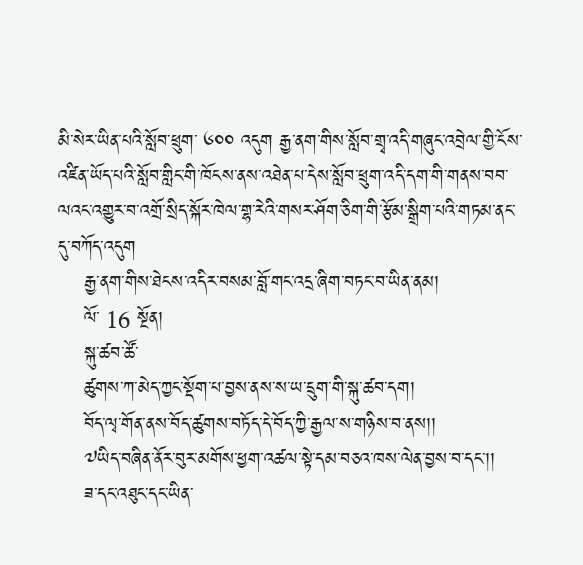མི་སེར་ཡིན་པའི་སློབ་ཕྲུག་ ༦༠༠ འདུག རྒྱ་ནག་གིས་སློབ་གྲྭ་འདི་གཞུང་འབྲེལ་གྱི་ངོས་འཛིན་ཡོད་པའི་སློབ་གླིང་གི་ཁོངས་ནས་འཐེན་པ་དེས་སློབ་ཕྲུག་འདི་དག་གི་གནས་བབ་ལའང་འགྱུར་བ་འགྲོ་སྲིད་སྐོར་ཁེལ་གྷ་རེའི་གསར་ཤོག་ཅིག་གི་རྩོམ་སྒྲིག་པའི་གཏམ་ནང་དུ་བཀོད་འདུག
    རྒྱ་ནག་གིས་ཐེངས་འདིར་བསམ་བློ་གང་འདྲ་ཞིག་བཏང་བ་ཡིན་ནམ།
    ལོ་ 16 སྔོན།
    སྐུ་ཚབ་ཚོ་
    ཚུགས་ཀ་མེད་ཀྱང་སྡོག་པ་བྱས་ནས་ས་ཡ་དྲུག་གི་སྐུ་ཚབ་དག།
    བོད་ལྭ་གོན་ནས་བོད་ཚུགས་བཏོད་དེ་བོད་ཀྱི་རྒྱལ་ས་གཉིས་བ་ནས།།
    ༧ཡིད་བཞིན་ནོར་བུར་མགོས་ཕྱག་འཚལ་སྟེ་དམ་བཅའ་ཁས་ལེན་བྱས་བ་དང་།།
    ཟ་དང་འཐུང་དང་ཡིན་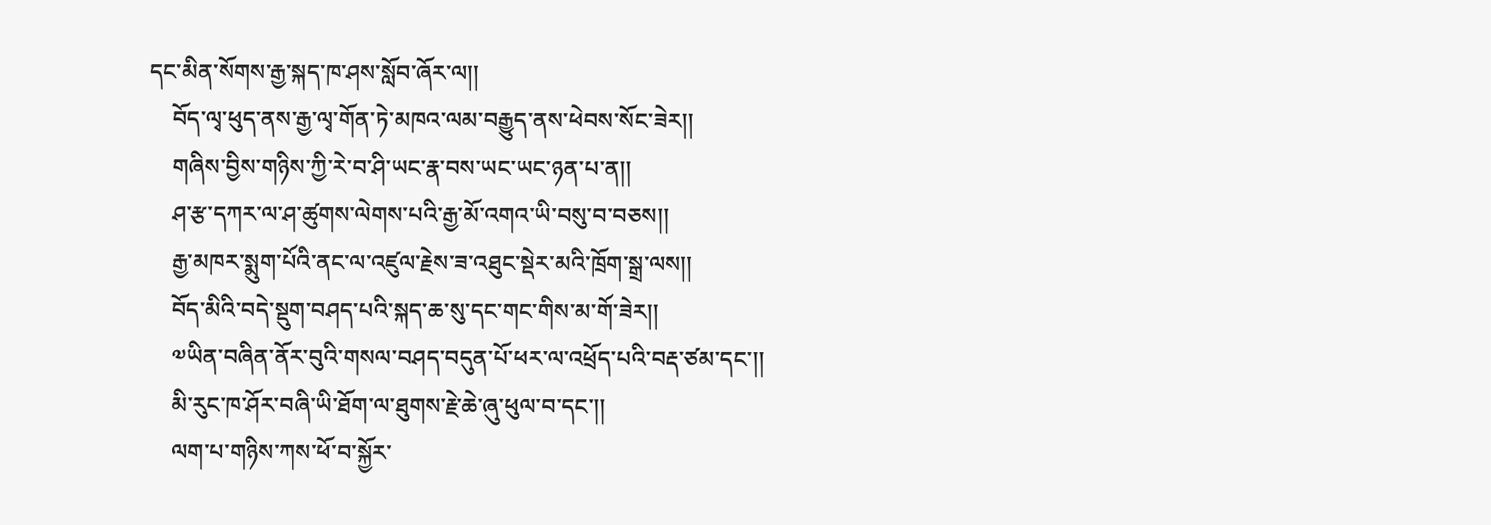དང་མིན་སོགས་རྒྱ་སྐད་ཁ་ཤས་སློབ་ཞོར་ལ།།
    བོད་ལྭ་ཕུད་ནས་རྒྱ་ལྭ་གོན་ཏེ་མཁའ་ལམ་བརྒྱུད་ནས་ཕེབས་སོང་ཟེར།།
    གཞིས་བྱིས་གཉིས་ཀྱི་རེ་བ་ཤི་ཡང་རྣ་བས་ཡང་ཡང་ཉན་པ་ན།།
    ཤ་རྩ་དཀར་ལ་ཤ་ཚུགས་ལེགས་པའི་རྒྱ་མོ་འགའ་ཡི་བསུ་བ་བཅས།།
    རྒྱ་མཁར་སྨུག་པོའི་ནང་ལ་འཛུལ་རྗེས་ཟ་འཐུང་སྡེར་མའི་ཁྲོག་སྒྲ་ལས།།
    བོད་མིའི་བདེ་སྡུག་བཤད་པའི་སྐད་ཆ་སུ་དང་གང་གིས་མ་གོ་ཟེར།།
    ༧ཡིན་བཞིན་ནོར་བུའི་གསལ་བཤད་བདུན་པོ་ཕར་ལ་འཕྲོད་པའི་བརྡ་ཙམ་དང་།།
    མི་རུང་ཁ་ཤོར་བཞི་ཡི་ཐོག་ལ་ཐུགས་རྗེ་ཆེ་ཞུ་ཕུལ་བ་དང་།།
    ལག་པ་གཉིས་ཀས་ཕོ་བ་སྐྱོར་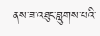ནས་ཟ་འཐུང་བླུགས་པའི་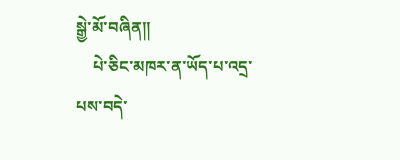སྒྱེ་མོ་བཞིན།།
    པེ་ཅིང་མཁར་ན་ཡོད་པ་འདྲ་པས་བདེ་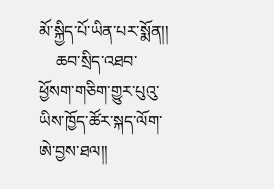མོ་སྐྱིད་པོ་ཡིན་པར་སྨོན།།
    ཆབ་སྲིད་འཐབ་ཕྱོསག་གཅིག་གྱུར་པུའུ་ཡིས་ཁྱོད་ཚོར་སྐད་ལོག་ཨེ་བྱས་ཐལ།།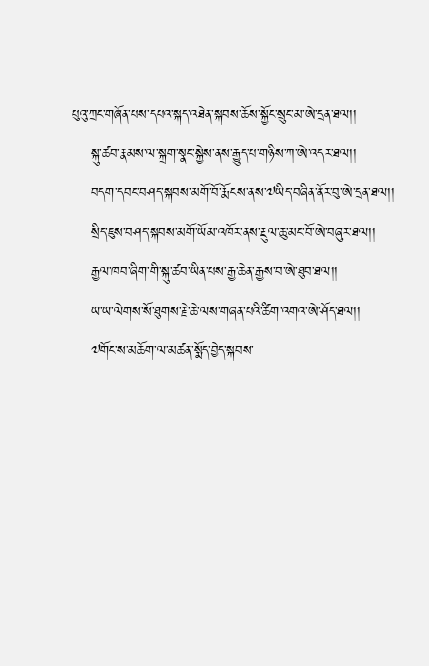པུའུ་ཀྲང་གཞོན་པས་དཔའ་སྐད་འཐེན་སྐབས་ཆོས་སྐྱོང་སྲུང་མ་ཨེ་དྲན་ཐལ།།
    སྐུ་ཚབ་རྣམས་ལ་སྐྲག་སྣང་སྐྱེས་ནས་རྒྱུད་པ་གཉིས་ཀ་ཨེ་འདར་ཐལ།།
    བདག་དབང་བཤད་སྐབས་མགོ་བོ་རྨོངས་ནས་༧ཡིད་བཞིན་ནོར་བུ་ཨེ་དྲན་ཐལ།།
    སྲིད་ཇུས་བཤད་སྐབས་མགོ་ཡོམ་འཁོར་ནས་རྔུལ་ཆུ་མང་བོ་ཨེ་བཞུར་ཐལ།།
    རྒྱལ་ཁབ་ཞིག་གི་སྐུ་ཚབ་ཡིན་པས་རྒྱ་ཆེན་རྒྱས་བ་ཨེ་ཐུབ་ཐལ།།
    ཡ་ཡ་ལེགས་སོ་ཐུགས་རྗེ་ཆེ་ལས་གཞན་པའི་ཚིག་འགའ་ཨེ་ཤོད་ཐལ།།
    ༧གོང་ས་མཆོག་ལ་མཚན་སྨོད་བྱེད་སྐབས་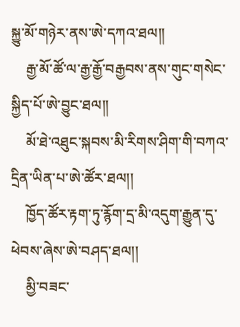སྐྱུ་མོ་གཉེར་ནས་ཨེ་དཀའ་ཐལ།།
    རྒྱ་མོ་ཚོ་ལ་རྒྱ་རྒྱོ་བརྒྱབས་ནས་གུང་གསེང་སྐྱིད་པོ་ཨེ་བྱུང་ཐལ།།
    མོ་ཐེ་འཐུང་སྐབས་མི་རིགས་ཤིག་གི་བཀའ་དྲིན་ཡིན་པ་ཨེ་ཚོར་ཐལ།།
    ཁྱོད་ཚོར་རྟག་ཏུ་རྙོག་དྲ་མི་འདུག་རྒྱུན་དུ་ཕེབས་ཞེས་ཨེ་བཤད་ཐལ།།
    མྱི་བཟང་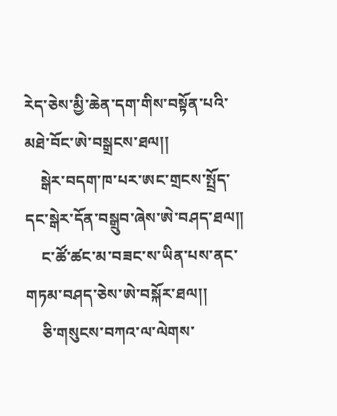རེད་ཅེས་མྱི་ཆེན་དག་གིས་བསྟོན་པའི་མཐེ་བོང་ཨེ་བསྒྲངས་ཐལ།།
    སྒེར་བདག་ཁ་པར་ཨང་གྲངས་སྤྲོད་དང་སྒེར་དོན་བསྒྲུབ་ཞེས་ཨེ་བཤད་ཐལ།།
    ང་ཚོ་ཚང་མ་བཟང་ས་ཡིན་པས་ནང་གཏམ་བཤད་ཅེས་ཨེ་བསྐོར་ཐལ།།
    ཅི་གསུངས་བཀའ་ལ་ལེགས་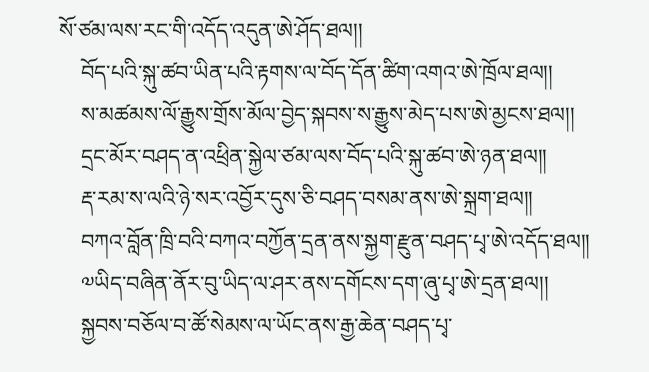སོ་ཙམ་ལས་རང་གི་འདོད་འདུན་ཨེ་ཤོད་ཐལ།།
    བོད་པའི་སྐུ་ཚབ་ཡིན་པའི་རྟགས་ལ་བོད་དོན་ཚིག་འགའ་ཨེ་ཁྲོལ་ཐལ།།
    ས་མཚམས་ལོ་རྒྱུས་གྲོས་མོལ་བྱེད་སྐབས་ས་རྒྱུས་མེད་པས་ཨེ་མྱངས་ཐལ།།
    དྲང་མོར་བཤད་ན་འཕྲིན་སྐྱེལ་ཙམ་ལས་བོད་པའི་སྐུ་ཚབ་ཨེ་ཉན་ཐལ།།
    རྡ་རམ་ས་ལའི་ཉེ་སར་འབྱོར་དུས་ཅི་བཤད་བསམ་ནས་ཨེ་སྐྲག་ཐལ།།
    བཀའ་བློན་ཁྲི་བའི་བཀའ་བཀྱོན་དྲན་ནས་སྐྱག་རྫུན་བཤད་པྭ་ཨེ་འདོད་ཐལ།།
    ༧ཡིད་བཞིན་ནོར་བུ་ཡིད་ལ་ཤར་ནས་དགོངས་དག་ཞུ་པྭ་ཨེ་དྲན་ཐལ།།
    སྐྱབས་བཅོལ་བ་ཚོ་སེམས་ལ་ཡོང་ནས་རྒྱ་ཆེན་བཤད་པྭ་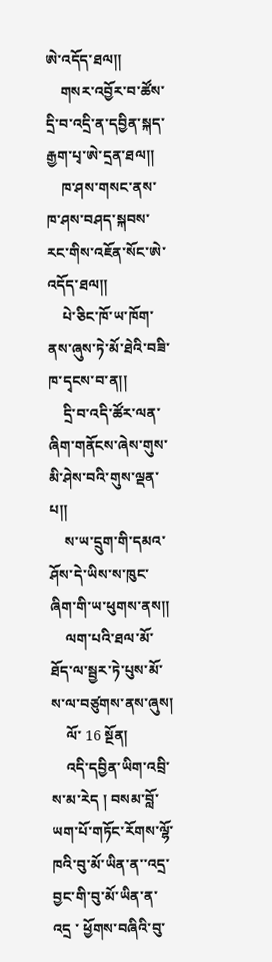ཨེ་འདོད་ཐལ།།
    གསར་འབྱོར་བ་ཚོས་དྲི་བ་འདྲི་ན་དབྱིན་སྐད་རྒྱག་པྭ་ཨེ་དྲན་ཐལ།།
    ཁ་ཤས་གསང་ནས་ཁ་ཤས་བཤད་སྐབས་རང་གིས་འཇོན་སོང་ཨེ་འདོད་ཐལ།།
    པེ་ཅིང་ཁོ་ཡ་ཁོག་ནས་ཞུས་ཏེ་མོ་ཐེའི་བཟི་ཁ་དྭངས་བ་ན།།
    དྲི་བ་འདི་ཚོར་ལན་ཞིག་གནོངས་ཞེས་གུས་མི་ཤེས་བའི་གུས་ལྡན་པ།།
    ས་ཡ་དྲུག་གི་དམའ་ཤོས་དེ་ཡིས་ས་ཁུང་ཞིག་གི་ཡ་ཕུགས་ནས།།
    ལག་པའི་ཐལ་མོ་ཐོད་ལ་སྦྱར་ཏེ་པུས་མོ་ས་ལ་བཙུགས་ནས་ཞུས།
    ལོ་ 16 སྔོན།
    འདི་དབྱིན་ཡིག་འབྲི་ས་མ་རེད ། བསམ་བློ་ཡག་པོ་གཏོང་རོགས་ལྷོ་ཁའི་བུ་མོ་ཡིན་ན་་འདྲ་ བྱང་གི་བུ་མོ་ཡིན་ན་འདྲ ་ ཕྱོགས་བཞིའི་བུ་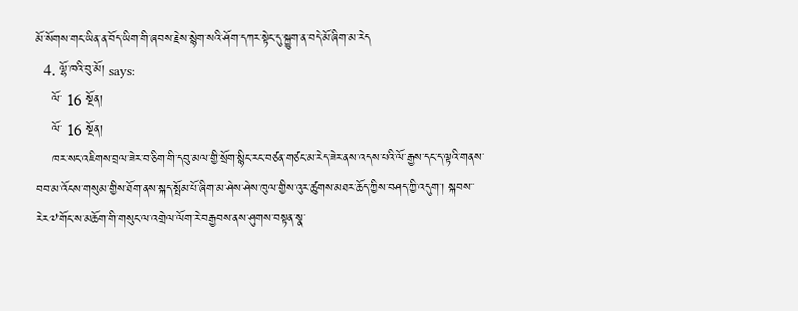མོ་སོགས་གང་ཡིན་ན་བོད་ཡིག་གི་ཞབས་རྗེས་སྙེག་སའི་ཤོག་དཀར་སྟེང་དུ་སྐྱུག་ན་བདེ་མོ་ཞིག་མ་རེད
  4. ལྷོ་ཁའི་བུ་མོ། says:
    ལོ་ 16 སྔོན།
    ལོ་ 16 སྔོན།
    ཁར་སང་འཇིགས་བྲལ་ཟེར་བ་ཅིག་གི་དབུ་མལ་གྱི་སྲོག་སྙིང་རང་བཙན་གཙང་མ་རེད་ཟེར་ནས་འདས་པའི་ལོ་རྒྱས་དང་ད་ལྟའི་གནས་བབ་མ་འོངས་གསུམ་གྱིས་ཐོག་ནས་སྐད་སྤོམ་པོ་ཞིག་མ་ཤེས་ཤེས་ཁུལ་གྱིས་འུར་ཚུགས་མཐར་ཆོད་ཀྱིས་བཤད་ཀྱི་འདུག་། སྐབས་་རེར༧་གོང་ས་མཆོག་གི་གསུང་ལ་འགྲེལ་ལོག་རེ་བརྒྱབས་ནས་ཤུགས་བསྟན་སྣ་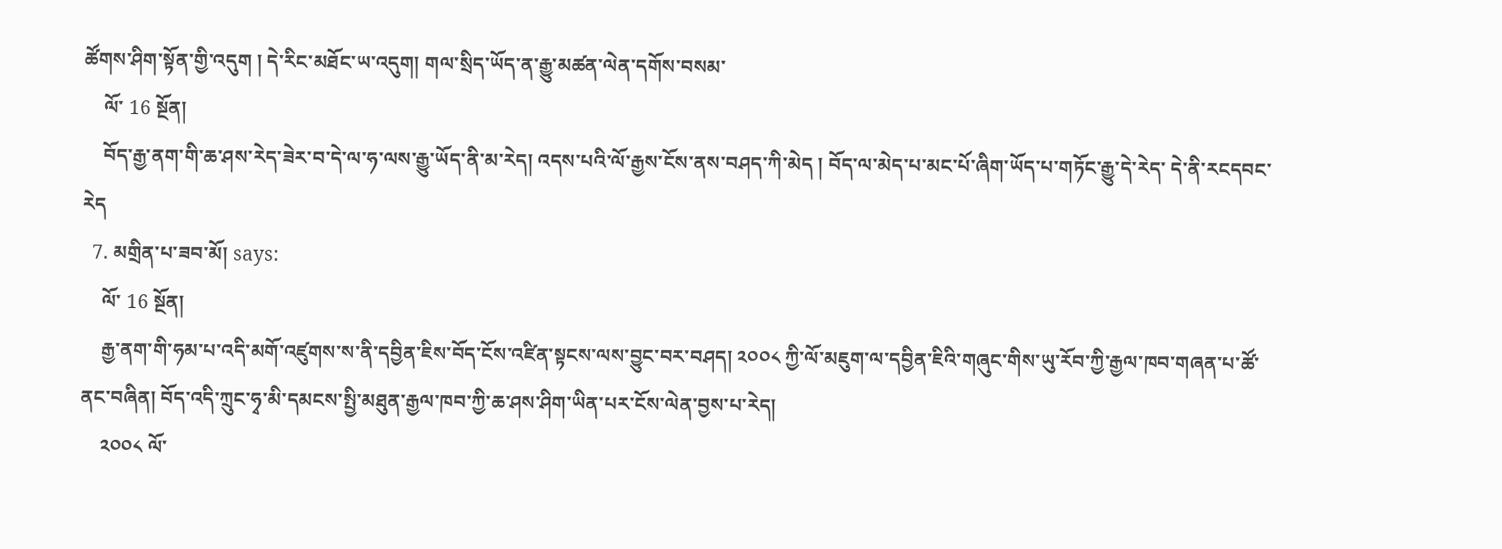ཚོགས་ཤིག་སྟོན་གྱི་འདུག ། དེ་རིང་མཐོང་ཡ་འདུག། གལ་སྲིད་ཡོད་ན་རྒྱུ་མཚན་ལེན་དགོས་བསམ་
    ལོ་ 16 སྔོན།
    བོད་རྒྱ་ནག་གི་ཆ་ཤས་རེད་ཟེར་བ་དེ་ལ་ཧ་ལས་རྒྱུ་ཡོད་ནི་མ་རེད། འདས་པའི་ལོ་རྒྱས་ངོས་ནས་བཤད་ཀི་མེད ། བོད་ལ་མེད་པ་མང་པོ་ཞིག་ཡོད་པ་གཏོང་རྒྱུ་དེ་རེད་ དེ་ནི་རངདབང་རེད
  7. མགྲིན་པ་ཟབ་མོ། says:
    ལོ་ 16 སྔོན།
    རྒྱ་ནག་གི་ཧམ་པ་འདི་མགོ་འཛུགས་ས་ནི་དབྱིན་ཇིས་བོད་ངོས་འཛིན་སྟངས་ལས་བྱུང་བར་བཤད། ༢༠༠༨ ཀྱི་ལོ་མཇུག་ལ་དབྱིན་ཇིའི་གཞུང་གིས་ཡུ་རོབ་ཀྱི་རྒྱལ་ཁབ་གཞན་པ་ཚོ་ནང་བཞིན། བོད་འདི་ཀྲུང་ཧྭ་མི་དམངས་སྤྱི་མཐུན་རྒྱལ་ཁབ་ཀྱི་ཆ་ཤས་ཤིག་ཡིན་པར་ངོས་ལེན་བྱས་པ་རེད།
    ༢༠༠༨ ལོ་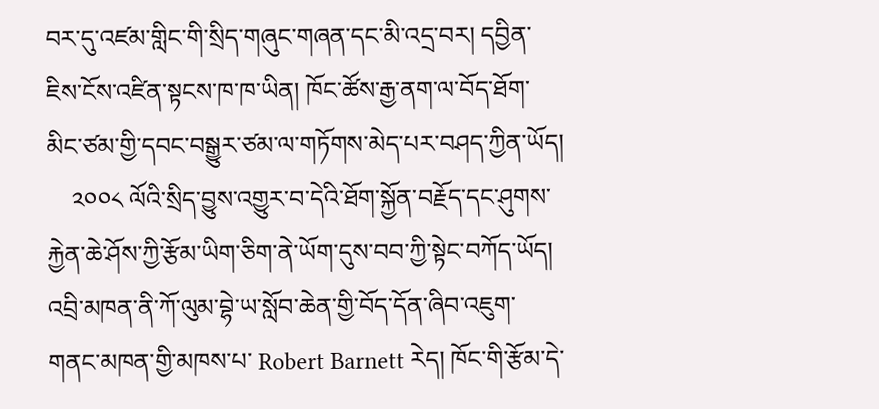བར་དུ་འཛམ་གླིང་གི་སྲིད་གཞུང་གཞན་དང་མི་འདྲ་བར། དབྱིན་ཇིས་ངོས་འཛིན་སྟངས་ཁ་ཁ་ཡིན། ཁོང་ཚོས་རྒྱ་ནག་ལ་བོད་ཐོག་མིང་ཙམ་གྱི་དབང་བསྒྱུར་ཙམ་ལ་གཏོགས་མེད་པར་བཤད་ཀྱིན་ཡོད།
    ༢༠༠༨ ལོའི་སྲིད་བྱུས་འགྱུར་བ་དེའི་ཐོག་སྐྱོན་བརྗོད་དང་ཤུགས་རྐྱེན་ཆེ་ཤོས་ཀྱི་རྩོམ་ཡིག་ཅིག་ནེ་ཡོག་དུས་བབ་ཀྱི་སྟེང་བཀོད་ཡོད། འབྲི་མཁན་ནི་ཀོ་ལུམ་བྷེ་ཡ་སློབ་ཆེན་གྱི་བོད་དོན་ཞིབ་འཇུག་གནང་མཁན་གྱི་མཁས་པ་ Robert Barnett རེད། ཁོང་གི་རྩོམ་དེ་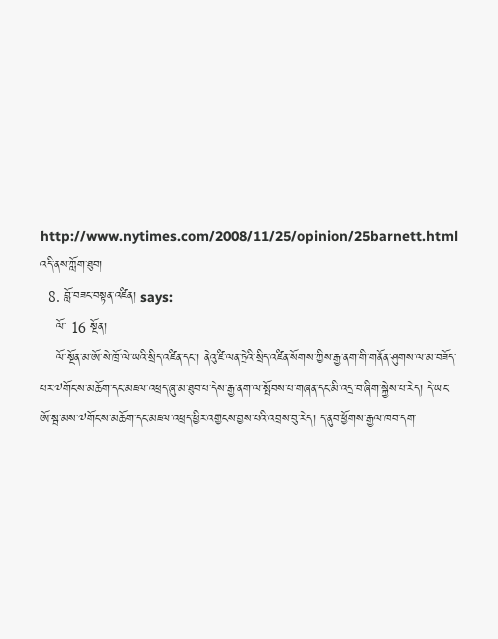http://www.nytimes.com/2008/11/25/opinion/25barnett.html འདི་ནས་ཀློག་ཐུབ།
  8. བློ་བཟང་བསྟན་འཛིན། says:
    ལོ་ 16 སྔོན།
    ལོ་སྔོན་མ་ཨོ་སེ་ཁྲོ་ལེ་ཡའི་སྲིད་འཛིན་དང་། ནེའུ་ཛི་ལན་ཏྲེའི་སྲིད་འཛིན་སོགས་ཀྱིས་རྒྱ་ནག་གི་གནོན་ཤུགས་ལ་མ་བཟོད་པར་༧གོང་ས་མཆོག་དང་མཇལ་འཕྲད་ཞུ་མ་ཐུབ་པ་དེས་རྒྱ་ནག་ལ་སྤོབས་པ་གཞན་དང་མི་འདྲ་བ་ཞིག་སྐྱེས་པ་རེད། དེ་ཡང་ཨོ་སྦ་མས་༧གོང་ས་མཆོག་དང་མཇལ་འཕྲད་ཕྱིར་འགྱངས་བྱས་པའི་འབྲས་བུ་རེད། ད་ནུབ་ཕྱོགས་རྒྱལ་ཁབ་དག་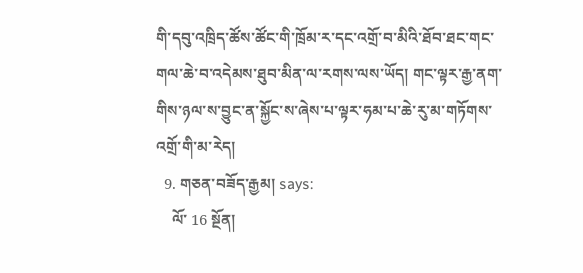གི་དབུ་འཁྲིད་ཚོས་ཚོང་གི་ཁྲོམ་ར་དང་འགྲོ་བ་མིའི་ཐོབ་ཐང་གང་གལ་ཆེ་བ་འདེམས་ཐུབ་མིན་ལ་རགས་ལས་ཡོད། གང་ལྟར་རྒྱ་ནག་གིས་ཉལ་ས་བྱུང་ན་སྐྱོང་ས་ཞེས་པ་ལྟར་ཧམ་པ་ཆེ་རུ་མ་གཏོགས་འགྲོ་གི་མ་རེད།
  9. གཅན་བཟོད་རྒྱམ། says:
    ལོ་ 16 སྔོན།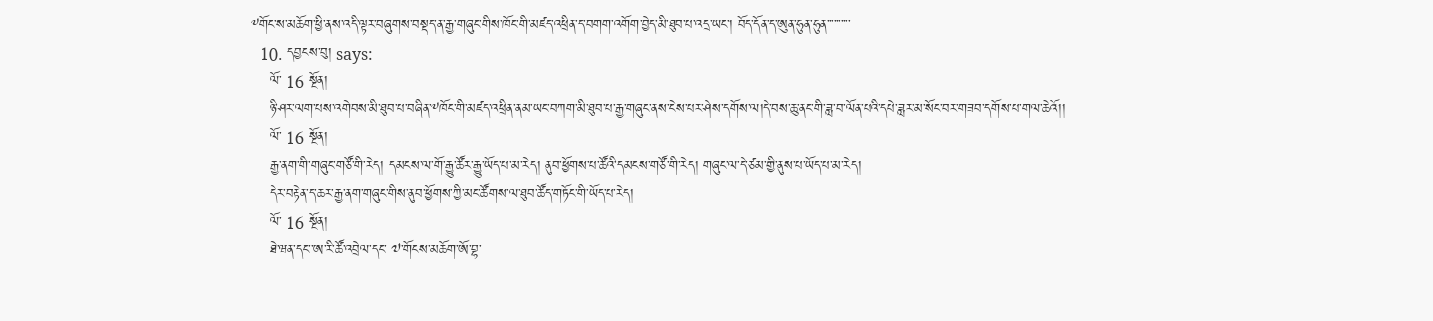༸གོང་ས་མཆོག་ཕྱི་ནས་འདི་ལྟར་བཞུགས་བསྡད་ན་རྒྱ་གཞུང་གིས་ཁོང་གི་མཛད་འཕྲིན་ད་བགག་འགོག་བྱེད་མི་ཐུབ་པ་འདྲ་ཡང་། བོད་དོན་ད་ཨུན་ཧུན་ཧུན་་་་་་་་་་
  10. དབྱངས་བུ། says:
    ལོ་ 16 སྔོན།
    ཉི་ཤར་ལག་པས་འགེབས་མི་ཐུབ་པ་བཞིན་༸ཁོང་གི་མཛད་འཕྲིན་ནམ་ཡང་བཀག་མི་ཐུབ་པ་རྒྱ་གཞུང་ནས་ངེས་པར་ཤེས་དགོས་ལ།དེ་བས་ཆུ་ནང་གི་ཟླ་བ་ལོན་པའི་དཔེ་ཟླར་མ་སོང་བར་གཟབ་དགོས་པ་གལ་ཆེའོ།།
    ལོ་ 16 སྔོན།
    རྒྱ་ནག་གི་གཞུང་གཙོ་གི་རེད། དམངས་ལ་གོ་རྒྱུ་ཚོར་རྒྱུ་ཡོད་པ་མ་རེད། ནུབ་ཕྱོགས་པ་ཚོའི་དམངས་གཙོ་གི་རེད། གཞུང་ལ་དེ་ཙམ་གྱི་ནུས་པ་ཡོད་པ་མ་རེད།
    དེར་བརྟེན་ད་ཆར་རྒྱ་ནག་གཞུང་གིས་ནུབ་ཕྱོགས་ཀྱི་མང་ཚོགས་ལ་ཐུབ་ཚོད་གཏོང་གི་ཡོད་པ་རེད།
    ལོ་ 16 སྔོན།
    ཐེ་ཝན་དང་་ཨ་རི་ཚོ་འབྲེལ་དང་ ༧་གོངས་མཆོག་ཨོ་བྷ་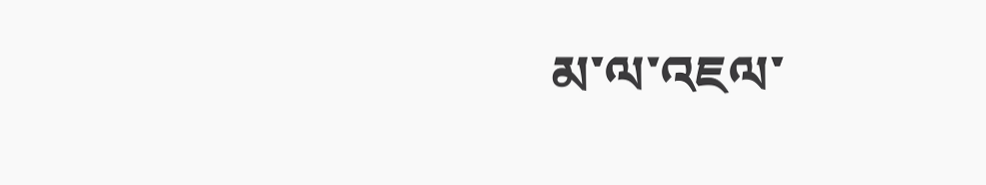མ་ལ་འཇལ་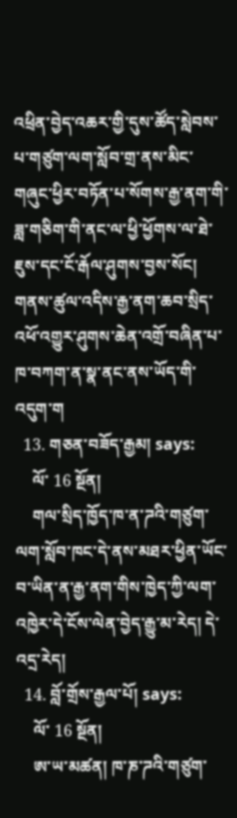འཕྲིན་བྱེད་འཆར་གྱི་དུས་ཚོད་སླེབས་པ་གཙུག་ལག་སློབ་གྲ་ནས་མིང་གཞུང་ཕྱིར་བཏོན་པ་སོགས་རྒྱ་ནག་གི་ཟླ་གཅིག་གི་ནང་ལ་ཕྱི་ཕྱོགས་ལ་ཐེ་ཇུས་དང་ངོ་རྒོལ་ཤུགས་བྱས་སོང། གནས་ཚུལ་འདིས་རྒྱ་ནག་ཆབ་སྲིད་འཕོ་འགྱུར་ཤུགས་ཆེན་འགྲོ་བཞིན་པ་ཁ་བཀག་ན་སྣ་ནང་ནས་ཡོད་གི་འདུག་ག
  13. གཅན་བཟོད་རྒྱམ། says:
    ལོ་ 16 སྔོན།
    གལ་སྲིད་ཁྱོད་ཁ་ན་ཌའི་གཙུག་ལག་སློབ་ཁང་དེ་ནས་མཐར་ཕྱིན་ཡོང་བ་ཡིན་ན་རྒྱ་ནག་གིས་ཁྱེད་ཀྱི་ལག་འཁྱེར་དེ་ངོས་ལེན་བྱེད་རྒྱུ་མ་རེད། དེ་འདྲ་རེད།
  14. བློ་གྲོས་རྒྱལ་པོ། says:
    ལོ་ 16 སྔོན།
    ཨ་ཡ་མཚན། ཁ་ཎ་ཌའི་གཙུག་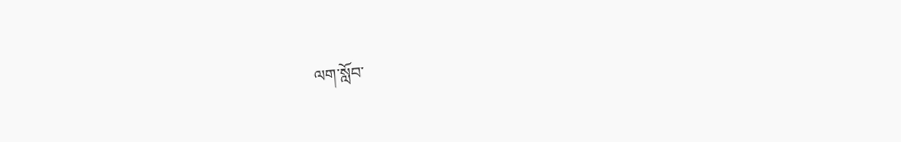ལག་སློབ་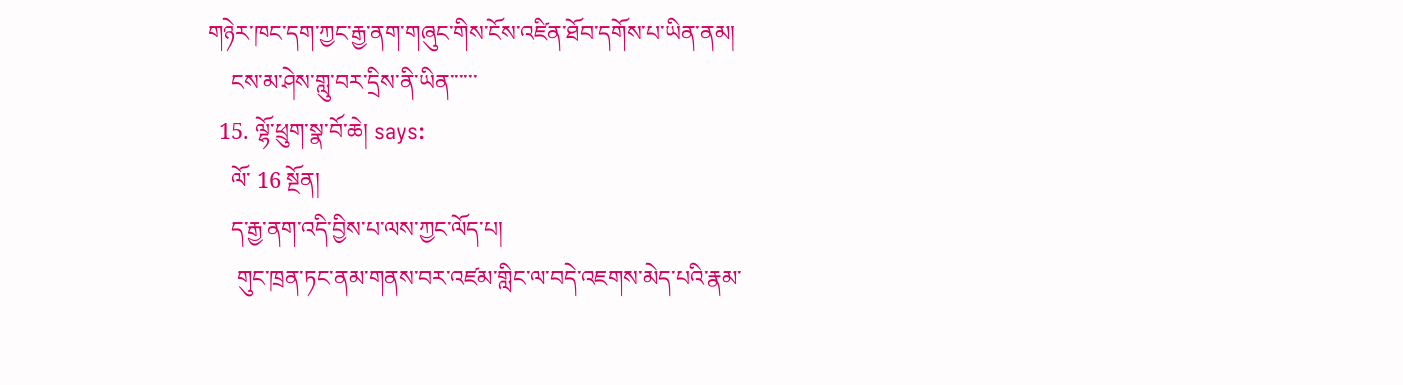གཉེར་ཁང་དག་ཀྱང་རྒྱ་ནག་གཞུང་གིས་ངོས་འཛིན་ཐོབ་དགོས་པ་ཡིན་ནམ།
    ངས་མ་ཤེས་གླུ་བར་དྲིས་ནི་ཡིན་་་་་་
  15. ལྷོ་ཕྲུག་སྣ་བོ་ཆེ། says:
    ལོ་ 16 སྔོན།
    ད་རྒྱ་ནག་འདི་བྱིས་པ་ལས་ཀྱང་ལོད་པ།
     གུང་ཁྲན་ཏང་ནམ་གནས་བར་འཛམ་གླིང་ལ་བདེ་འཇགས་མེད་པའི་རྣམ་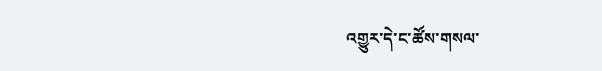འགྱུར་དེ་ང་ཚོས་གསལ་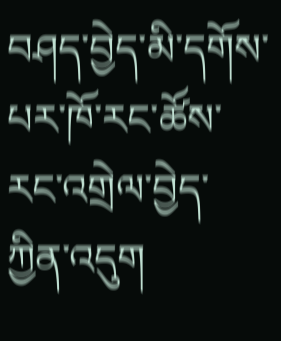བཤད་བྱེད་མི་དགོས་པར་ཁོ་རང་ཚོས་རང་འགྲེལ་བྱེད་ཀྱིན་འདུག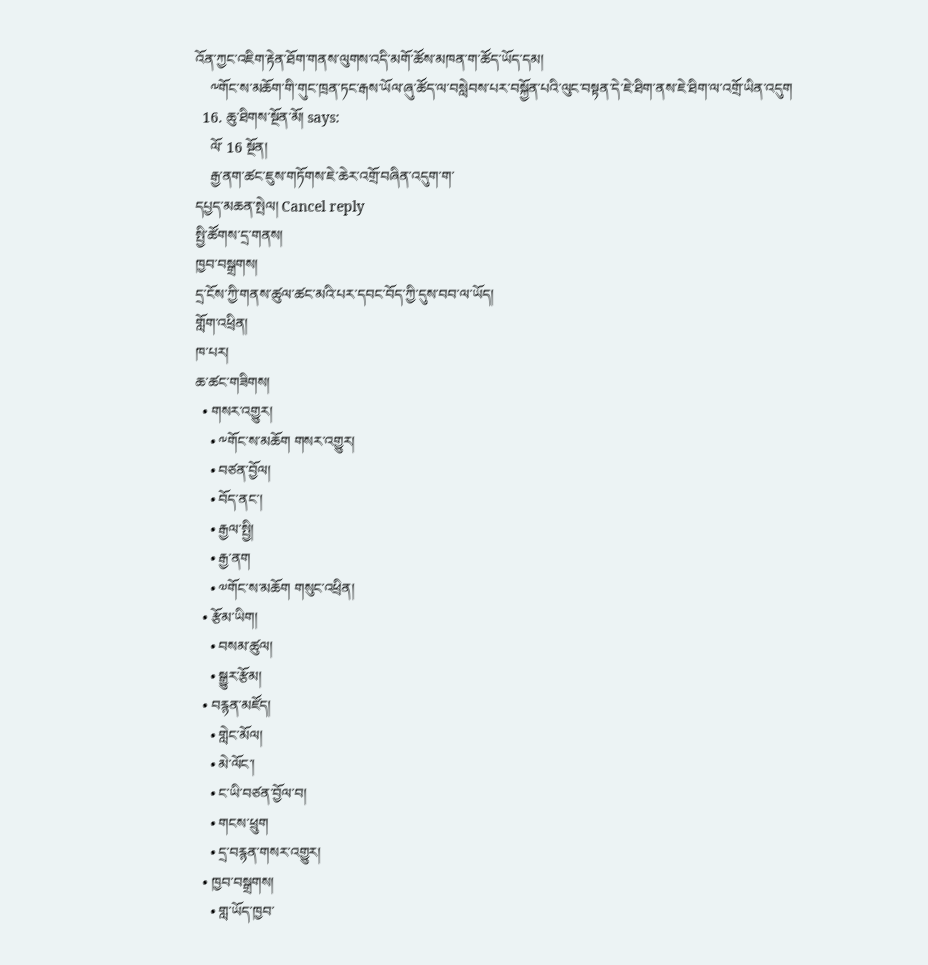འོན་ཀྱང་འཇིག་རྟེན་ཐོག་གནས་ལུགས་འདི་མགོ་ཚོས་མཁན་ག་ཚོད་ཡོད་དམ།
    ༸གོང་ས་མཆོག་གི་གུང་ཁྲན་ཏང་རྒས་ཡོལ་ཞུ་ཚོད་ལ་བསླེབས་པར་བསྐྱོན་པའི་ལུང་བསྟན་དེ་ཇེ་ཐིག་ནས་ཇེ་ཐིག་ལ་འགྲོ་ཡིན་འདུག
  16. ཆུ་ཐིགས་སྔོན་མོ། says:
    ལོ་ 16 སྔོན།
    རྒྱ་ནག་ཚང་ཇུས་གཏོགས་ཇེ་ཆེར་འགྲོ་བཞིན་འདུག་ག་
དཔྱད་མཆན་སྤེལ། Cancel reply
སྤྱི་ཚོགས་དྲ་གནས།
ཁྱབ་བསྒྲགས།
དྲ་ངོས་ཀྱི་གནས་ཚུལ་ཚང་མའི་པར་དབང་བོད་ཀྱི་དུས་བབ་ལ་ཡོད།
གློག་འཕྲིན།
ཁ་པར།
ཆ་ཚང་གཟིགས།
  • གསར་འགྱུར།
    • ༸གོང་ས་མཆོག གསར་འགྱུར།
    • བཙན་བྱོལ།
    • བོད་ནང་།
    • རྒྱལ་སྤྱི།
    • རྒྱ་ནག
    • ༧གོང་ས་མཆོག གསུང་འཕྲིན།
  • རྩོམ་ཡིག།
    • བསམ་ཚུལ།
    • སྒྱུར་རྩོམ།
  • བརྙན་མཛོད།
    • གླེང་མོལ།
    • མེ་ལོང་།
    • ང་ཡི་བཙན་བྱོལ་བ།
    • གངས་ཕྲུག
    • དྲ་བརྙན་གསར་འགྱུར།
  • ཁྱབ་བསྒྲགས།
    • གླ་ཡོད་ཁྱབ་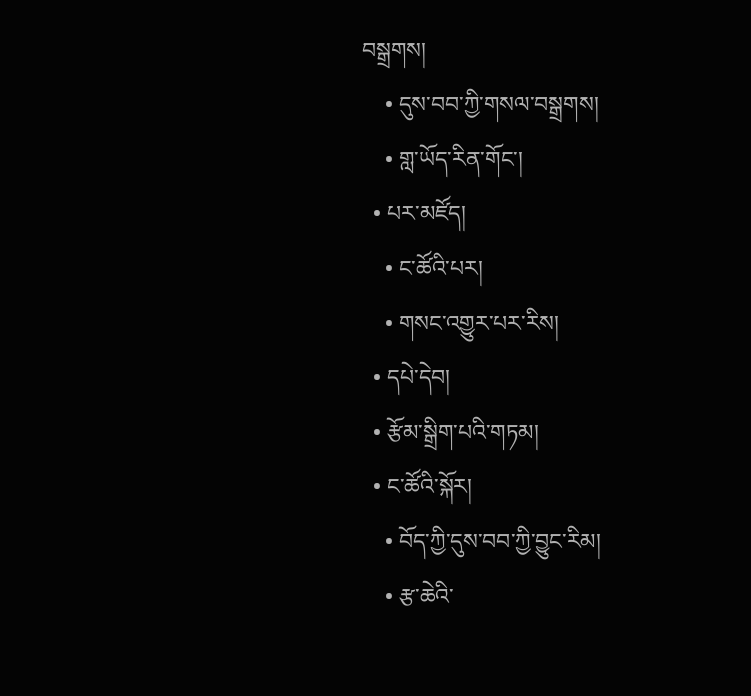བསྒྲགས།
    • དུས་བབ་ཀྱི་གསལ་བསྒྲགས།
    • གླ་ཡོད་རིན་གོང་།
  • པར་མཛོད།
    • ང་ཚོའི་པར།
    • གསང་འགྱུར་པར་རིས།
  • དཔེ་དེབ།
  • རྩོམ་སྒྲིག་པའི་གཏམ།
  • ང་ཚོའི་སྐོར།
    • བོད་ཀྱི་དུས་བབ་ཀྱི་བྱུང་རིམ།
    • རྩ་ཆེའི་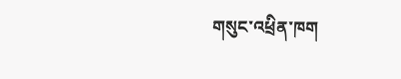གསུང་འཕྲིན་ཁག